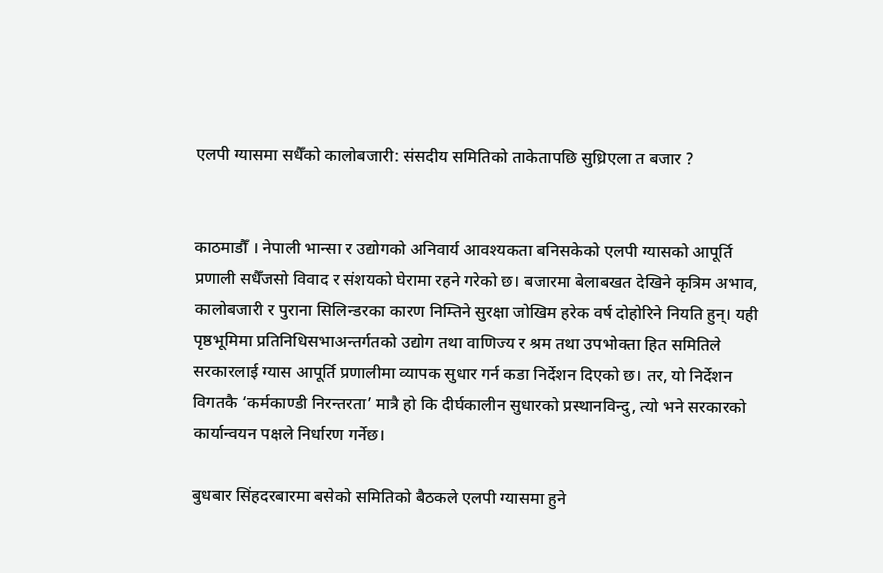एलपी ग्यासमा सधैँको कालोबजारी: संसदीय समितिको ताकेतापछि सुध्रिएला त बजार ?


काठमाडौँ । नेपाली भान्सा र उद्योगको अनिवार्य आवश्यकता बनिसकेको एलपी ग्यासको आपूर्ति प्रणाली सधैँजसो विवाद र संशयको घेरामा रहने गरेको छ। बजारमा बेलाबखत देखिने कृत्रिम अभाव, कालोबजारी र पुराना सिलिन्डरका कारण निम्तिने सुरक्षा जोखिम हरेक वर्ष दोहोरिने नियति हुन्। यही पृष्ठभूमिमा प्रतिनिधिसभाअन्तर्गतको उद्योग तथा वाणिज्य र श्रम तथा उपभोक्ता हित समितिले सरकारलाई ग्यास आपूर्ति प्रणालीमा व्यापक सुधार गर्न कडा निर्देशन दिएको छ। तर, यो निर्देशन विगतकै ‘कर्मकाण्डी निरन्तरता’ मात्रै हो कि दीर्घकालीन सुधारको प्रस्थानविन्दु, त्यो भने सरकारको कार्यान्वयन पक्षले निर्धारण गर्नेछ।

बुधबार सिंहदरबारमा बसेको समितिको बैठकले एलपी ग्यासमा हुने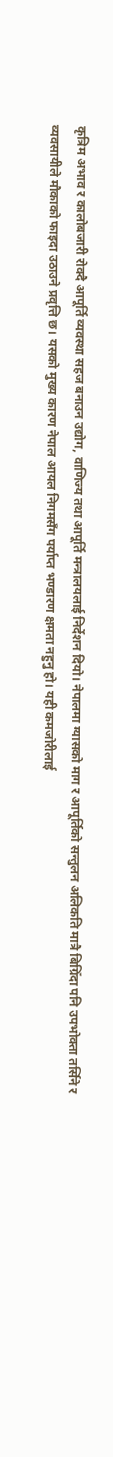कृत्रिम अभाव र कालोबजारी रोक्दै आपूर्ति व्यवस्था सहज बनाउन उद्योग, वाणिज्य तथा आपूर्ति मन्त्रालयलाई निर्देशन दियो। नेपालमा ग्यासको माग र आपूर्तिको सन्तुलन अलिकति मात्रै बिग्रिँदा पनि उपभोक्ता तर्सिने र व्यवसायीले मौकाको फाइदा उठाउने प्रवृत्ति छ। यसको मुख्य कारण नेपाल आयल निगमसँग पर्याप्त भण्डारण क्षमता नहुनु हो। यही कमजोरीलाई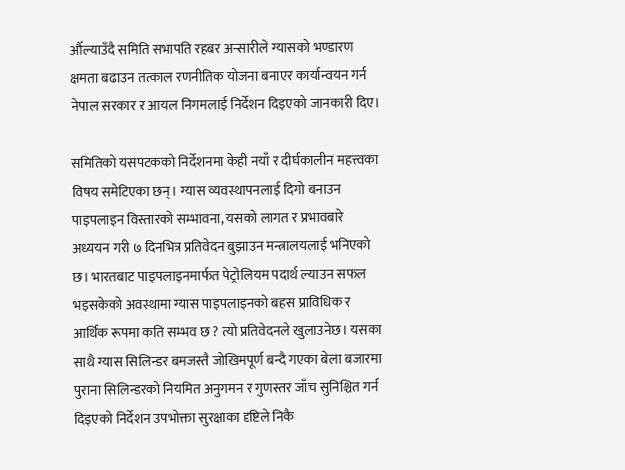औँल्याउँदै समिति सभापति रहबर अन्सारीले ग्यासको भण्डारण क्षमता बढाउन तत्काल रणनीतिक योजना बनाएर कार्यान्वयन गर्न नेपाल सरकार र आयल निगमलाई निर्देशन दिइएको जानकारी दिए।

समितिको यसपटकको निर्देशनमा केही नयाँ र दीर्घकालीन महत्त्वका विषय समेटिएका छन्। ग्यास व्यवस्थापनलाई दिगो बनाउन पाइपलाइन विस्तारको सम्भावना, यसको लागत र प्रभावबारे अध्ययन गरी ७ दिनभित्र प्रतिवेदन बुझाउन मन्त्रालयलाई भनिएको छ। भारतबाट पाइपलाइनमार्फत पेट्रोलियम पदार्थ ल्याउन सफल भइसकेको अवस्थामा ग्यास पाइपलाइनको बहस प्राविधिक र आर्थिक रूपमा कति सम्भव छ ? त्यो प्रतिवेदनले खुलाउनेछ। यसका साथै ग्यास सिलिन्डर बमजस्तै जोखिमपूर्ण बन्दै गएका बेला बजारमा पुराना सिलिन्डरको नियमित अनुगमन र गुणस्तर जाँच सुनिश्चित गर्न दिइएको निर्देशन उपभोक्ता सुरक्षाका दृष्टिले निकै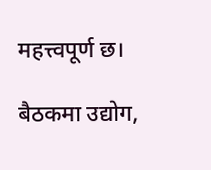महत्त्वपूर्ण छ।

बैठकमा उद्योग,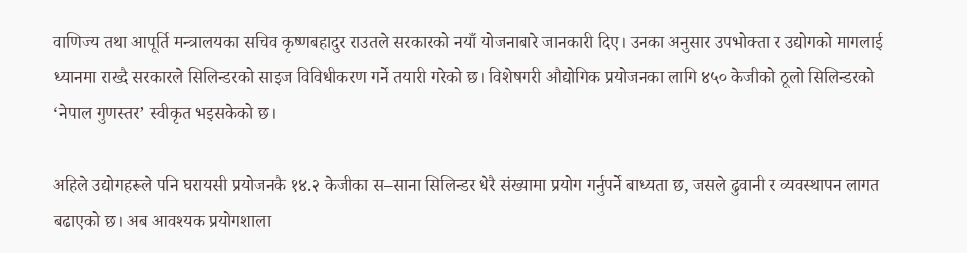वाणिज्य तथा आपूर्ति मन्त्रालयका सचिव कृष्णबहादुर राउतले सरकारको नयाँ योजनाबारे जानकारी दिए। उनका अनुसार उपभोक्ता र उद्योगको मागलाई ध्यानमा राख्दै सरकारले सिलिन्डरको साइज विविधीकरण गर्ने तयारी गरेको छ। विशेषगरी औद्योगिक प्रयोजनका लागि ४५० केजीको ठूलो सिलिन्डरको ‘नेपाल गुणस्तर’ स्वीकृत भइसकेको छ।

अहिले उद्योगहरूले पनि घरायसी प्रयोजनकै १४.२ केजीका स–साना सिलिन्डर धेरै संख्यामा प्रयोग गर्नुपर्ने बाध्यता छ, जसले ढुवानी र व्यवस्थापन लागत बढाएको छ। अब आवश्यक प्रयोगशाला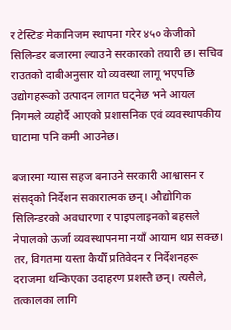र टेस्टिङ मेकानिजम स्थापना गरेर ४५० केजीको सिलिन्डर बजारमा ल्याउने सरकारको तयारी छ। सचिव राउतको दाबीअनुसार यो व्यवस्था लागू भएपछि उद्योगहरूको उत्पादन लागत घट्नेछ भने आयल निगमले व्यहोर्दै आएको प्रशासनिक एवं व्यवस्थापकीय घाटामा पनि कमी आउनेछ।

बजारमा ग्यास सहज बनाउने सरकारी आश्वासन र संसद्‌को निर्देशन सकारात्मक छन्। औद्योगिक सिलिन्डरको अवधारणा र पाइपलाइनको बहसले नेपालको ऊर्जा व्यवस्थापनमा नयाँ आयाम थप्न सक्छ। तर, विगतमा यस्ता कैयौँ प्रतिवेदन र निर्देशनहरू दराजमा थन्किएका उदाहरण प्रशस्तै छन्। त्यसैले, तत्कालका लागि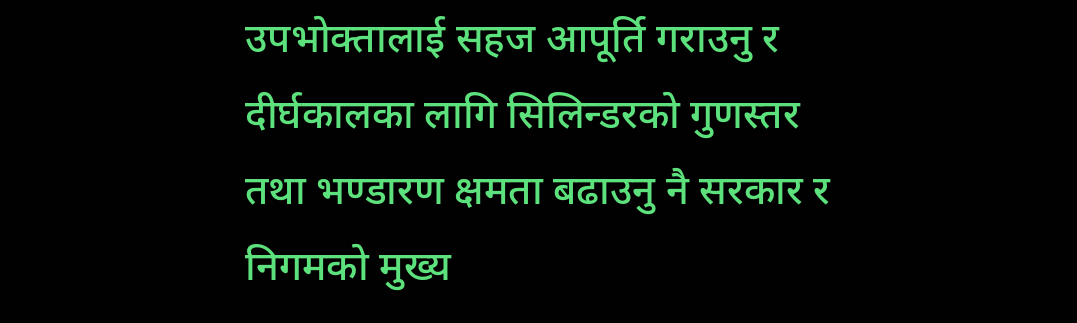उपभोक्तालाई सहज आपूर्ति गराउनु र दीर्घकालका लागि सिलिन्डरको गुणस्तर तथा भण्डारण क्षमता बढाउनु नै सरकार र निगमको मुख्य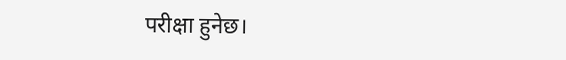परीक्षा हुनेछ।